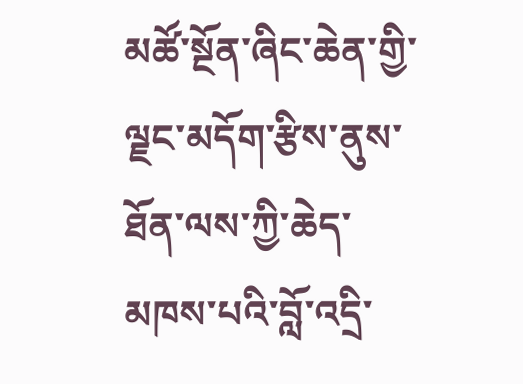མཚོ་སྔོན་ཞིང་ཆེན་གྱི་ལྗང་མདོག་རྩིས་ནུས་ཐོན་ལས་ཀྱི་ཆེད་མཁས་པའི་བློ་འདྲི་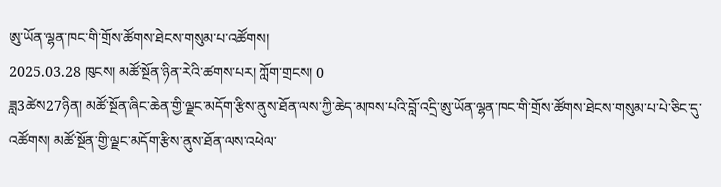ཨུ་ཡོན་ལྷན་ཁང་གི་གྲོས་ཚོགས་ཐེངས་གསུམ་པ་འཚོགས།
2025.03.28 ཁུངས། མཚོ་སྔོན་ཉིན་རེའི་ཚགས་པར། ཀློག་གྲངས། 0
ཟླ3ཚེས27ཉིན། མཚོ་སྔོན་ཞིང་ཆེན་གྱི་ལྗང་མདོག་རྩིས་ནུས་ཐོན་ལས་ཀྱི་ཆེད་མཁས་པའི་བློ་འདྲི་ཨུ་ཡོན་ལྷན་ཁང་གི་གྲོས་ཚོགས་ཐེངས་གསུམ་པ་པེ་ཅིང་དུ་འཚོགས། མཚོ་སྔོན་གྱི་ལྗང་མདོག་རྩིས་ནུས་ཐོན་ལས་འཕེལ་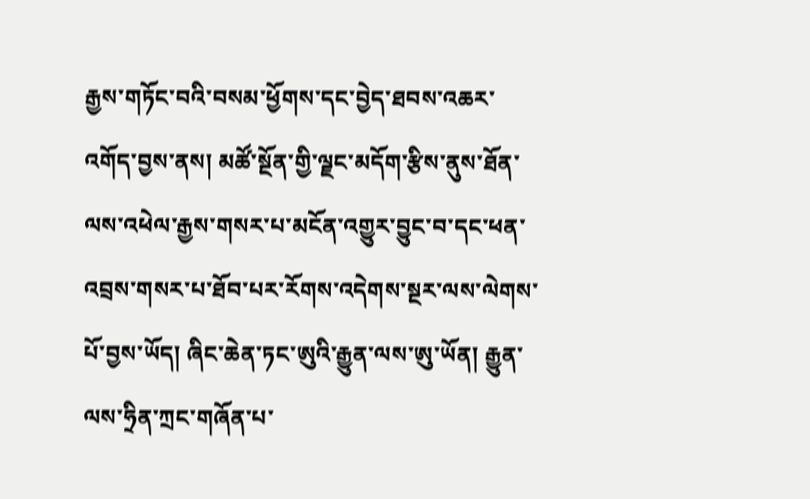རྒྱས་གཏོང་བའི་བསམ་ཕྱོགས་དང་བྱེད་ཐབས་འཆར་འགོད་བྱས་ནས། མཚོ་སྔོན་གྱི་ལྗང་མདོག་རྩིས་ནུས་ཐོན་ལས་འཕེལ་རྒྱས་གསར་པ་མངོན་འགྱུར་བྱུང་བ་དང་ཕན་འབྲས་གསར་པ་ཐོབ་པར་རོགས་འདེགས་སྔར་ལས་ལེགས་པོ་བྱས་ཡོད། ཞིང་ཆེན་ཏང་ཨུའི་རྒྱུན་ལས་ཨུ་ཡོན། རྒྱུན་ལས་ཧྲིན་ཀྲང་གཞོན་པ་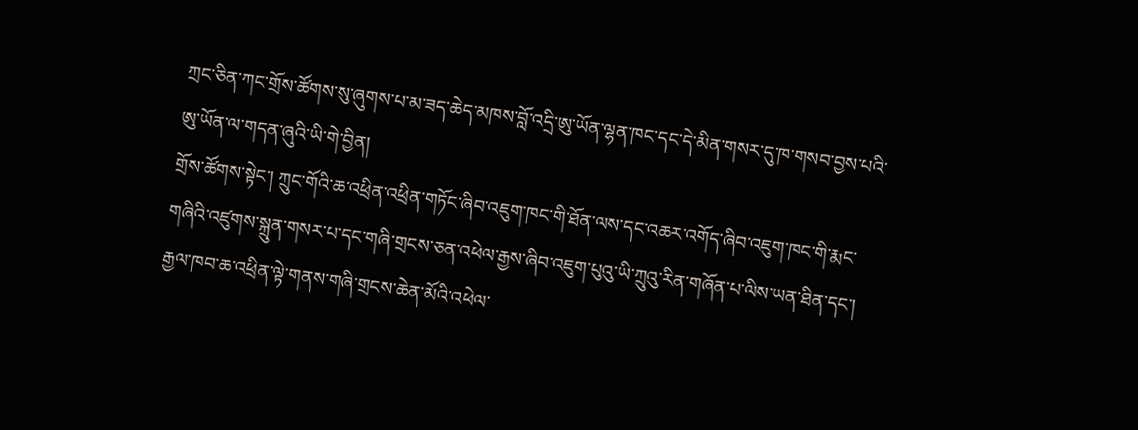ཀྲང་ཅིན་ཀང་གྲོས་ཚོགས་སུ་ཞུགས་པ་མ་ཟད་ཆེད་མཁས་བློ་འདྲི་ཨུ་ཡོན་ལྷན་ཁང་དང་དེ་མིན་གསར་དུ་ཁ་གསབ་བྱས་པའི་ཨུ་ཡོན་ལ་གདན་ཞུའི་ཡི་གེ་བྱིན།
གྲོས་ཚོགས་སྟེང་། ཀྲུང་གོའི་ཆ་འཕྲིན་འཕྲིན་གཏོང་ཞིབ་འཇུག་ཁང་གི་ཐོན་ལས་དང་འཆར་འགོད་ཞིབ་འཇུག་ཁང་གི་རྨང་གཞིའི་འཛུགས་སྐྲུན་གསར་པ་དང་གཞི་གྲངས་ཅན་འཕེལ་རྒྱས་ཞིབ་འཇུག་པུའུ་ཡི་ཀྲུའུ་རིན་གཞོན་པ་ལིས་ཡན་ཐིན་དང་། རྒྱལ་ཁབ་ཆ་འཕྲིན་ལྟེ་གནས་གཞི་གྲངས་ཆེན་མོའི་འཕེལ་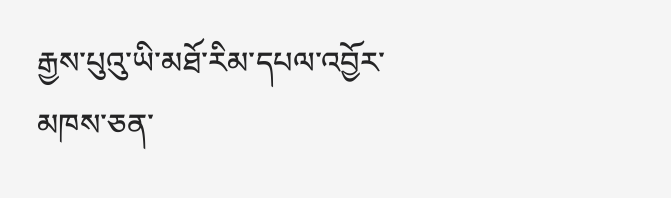རྒྱས་པུའུ་ཡི་མཐོ་རིམ་དཔལ་འབྱོར་མཁས་ཅན་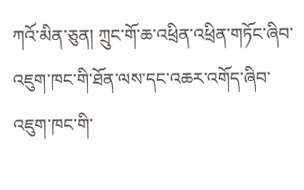ཀའོ་མིན་ཅུན། ཀྲུང་གོ་ཆ་འཕྲིན་འཕྲིན་གཏོང་ཞིབ་འཇུག་ཁང་གི་ཐོན་ལས་དང་འཆར་འགོད་ཞིབ་འཇུག་ཁང་གི་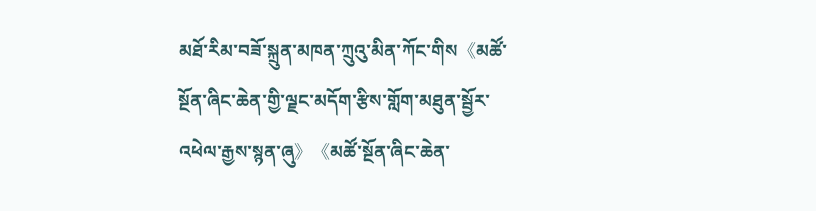མཐོ་རིམ་བཟོ་སྐྲུན་མཁན་ཀྲུའུ་མིན་ཀོང་གིས《མཚོ་སྔོན་ཞིང་ཆེན་གྱི་ལྗང་མདོག་རྩིས་གློག་མཐུན་སྦྱོར་འཕེལ་རྒྱས་སྙན་ཞུ》《མཚོ་སྔོན་ཞིང་ཆེན་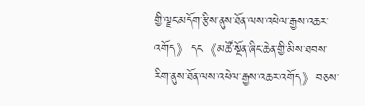གྱི་ལྗང་མདོག་རྩིས་ནུས་ཐོན་ལས་འཕེལ་རྒྱས་འཆར་འགོད》དང《མཚོ་སྔོན་ཞིང་ཆེན་གྱི་མིས་ཐབས་རིག་ནུས་ཐོན་ལས་འཕེལ་རྒྱས་འཆར་འགོད》བཅས་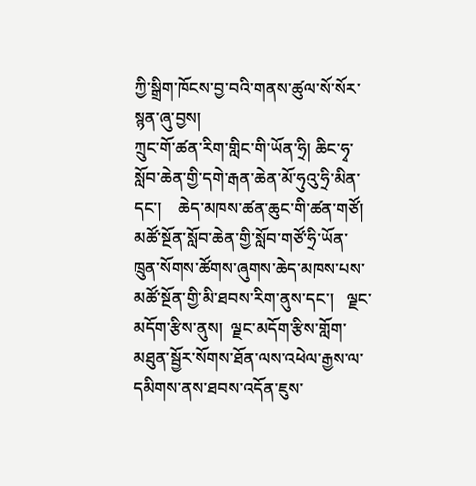ཀྱི་སྒྲིག་ཁོངས་བྱ་བའི་གནས་ཚུལ་སོ་སོར་སྙན་ཞུ་བྱས།
ཀྲུང་གོ་ཚན་རིག་གླིང་གི་ཡོན་ཧྲི། ཆིང་ཧྭ་སློབ་ཆེན་གྱི་དགེ་རྒན་ཆེན་མོ་ཧུའུ་ཧྲི་མིན་དང་།    ཆེད་མཁས་ཚན་ཆུང་གི་ཚན་གཙོ། མཚོ་སྔོན་སློབ་ཆེན་གྱི་སློབ་གཙོ་ཧྲི་ཡོན་ཁྲུན་སོགས་ཚོགས་ཞུགས་ཆེད་མཁས་པས་མཚོ་སྔོན་གྱི་མི་ཐབས་རིག་ནུས་དང་།   ལྗང་མདོག་རྩིས་ནུས།  ལྗང་མདོག་རྩིས་གློག་མཐུན་སྦྱོར་སོགས་ཐོན་ལས་འཕེལ་རྒྱས་ལ་དམིགས་ནས་ཐབས་འདོན་ཇུས་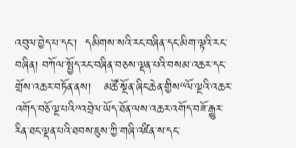འབུལ་བྱེད་པ་དང་།  དམིགས་སའི་རང་བཞིན་དང་མིག་ལྟའི་རང་བཞིན། བཀོལ་སྤྱོད་རང་བཞིན་བཅས་ལྡན་པའི་བསམ་འཆར་དང་གྲོས་འཆར་བཏོན་ནས།   མཚོ་སྔོན་ཞིང་ཆེན་གྱིས“ལོ་ལྔའི་འཆར་འགོད་བཅོ་ལྔ་པའི”འབྲེལ་ཡོད་ཐོན་ལས་འཆར་འགོད་བཟོ་རྒྱུར་རིན་ཐང་ལྡན་པའི་ཐབས་ཇུས་ཀྱི་གཞི་འཛིན་ས་དང་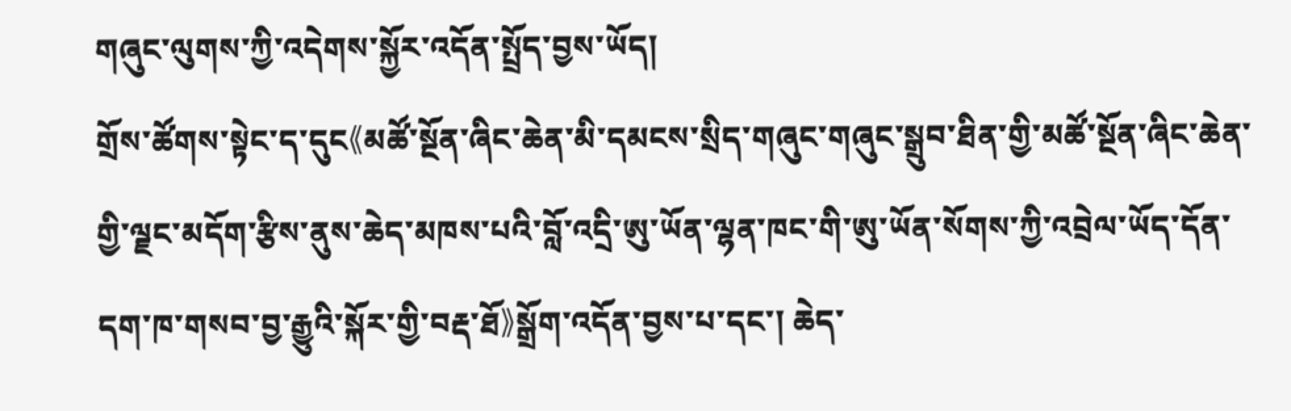གཞུང་ལུགས་ཀྱི་འདེགས་སྐྱོར་འདོན་སྤྲོད་བྱས་ཡོད།
གྲོས་ཚོགས་སྟེང་ད་དུང《མཚོ་སྔོན་ཞིང་ཆེན་མི་དམངས་སྲིད་གཞུང་གཞུང་སྒྲུབ་ཐིན་གྱི་མཚོ་སྔོན་ཞིང་ཆེན་གྱི་ལྗང་མདོག་རྩིས་ནུས་ཆེད་མཁས་པའི་བློ་འདྲི་ཨུ་ཡོན་ལྷན་ཁང་གི་ཨུ་ཡོན་སོགས་ཀྱི་འབྲེལ་ཡོད་དོན་དག་ཁ་གསབ་བྱ་རྒྱུའི་སྐོར་གྱི་བརྡ་ཐོ》སྒྲོག་འདོན་བྱས་པ་དང་། ཆེད་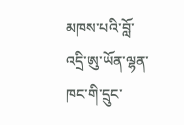མཁས་པའི་བློ་འདྲི་ཨུ་ཡོན་ལྷན་ཁང་གི་དྲུང་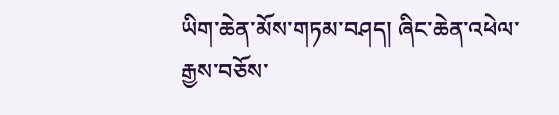ཡིག་ཆེན་མོས་གཏམ་བཤད། ཞིང་ཆེན་འཕེལ་རྒྱས་བཅོས་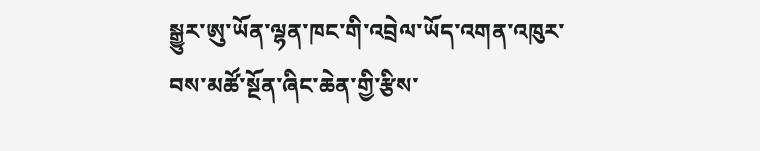སྒྱུར་ཨུ་ཡོན་ལྷན་ཁང་གི་འབྲེལ་ཡོད་འགན་འཁུར་བས་མཚོ་སྔོན་ཞིང་ཆེན་གྱི་རྩིས་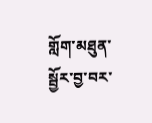གློག་མཐུན་སྦྱོར་བྱ་བར་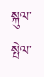སྐུལ་སྤེལ་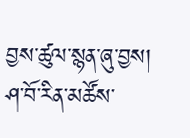བྱས་ཚུལ་སྙན་ཞུ་བྱས།
ཤ་བོ་རིན་མཚོས་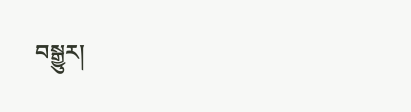བསྒྱུར།